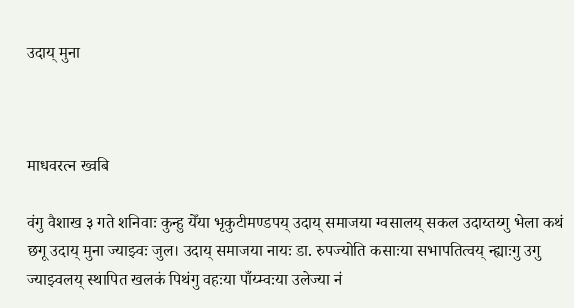उदाय् मुना



माधवरत्न ख्वबि

वंगु वैशाख ३ गते शनिवाः कुन्हु येँया भृकुटीमण्डपय् उदाय् समाजया ग्वसालय् सकल उदाय्तय्गु भेला कथं छगू उदाय् मुना ज्याझ्वः जुल। उदाय् समाजया नायः डा. रुपज्योति कसाःया सभापतित्वय् न्ह्याःगु उगु ज्याझ्वलय् स्थापित खलकं पिथंगु वहःया पाँय्म्वःया उलेज्या नं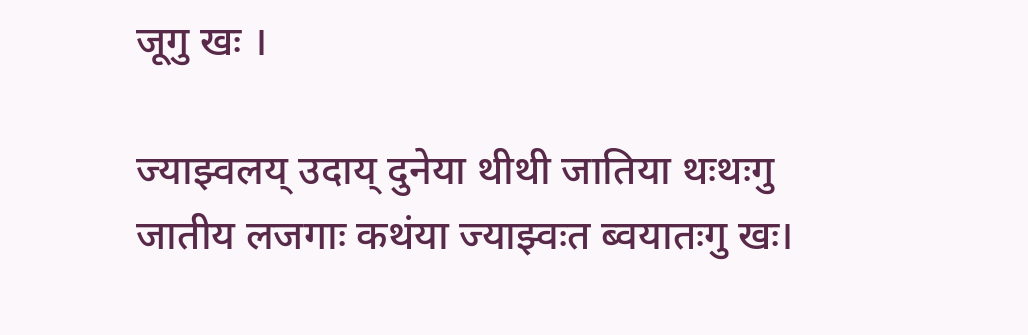जूगु खः ।

ज्याझ्वलय् उदाय् दुनेया थीथी जातिया थःथःगु जातीय लजगाः कथंया ज्याझ्वःत ब्वयातःगु खः।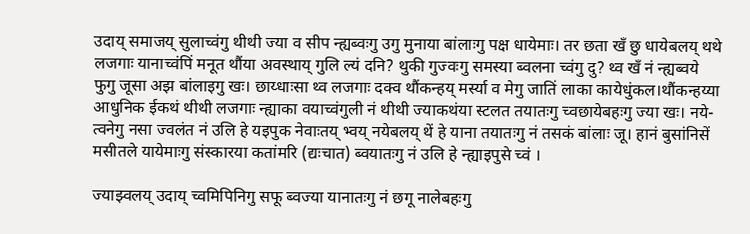उदाय् समाजय् सुलाच्वंगु थीथी ज्या व सीप न्ह्यब्वःगु उगु मुनाया बांलाःगु पक्ष धायेमाः। तर छता खँ छु धायेबलय् थथे लजगाः यानाच्वंपिं मनूत थौंया अवस्थाय् गुलि ल्यं दनि? थुकी गुज्वःगु समस्या ब्वलना च्वंगु दु? थ्व खँ नं न्ह्यब्वये फुगु जूसा अझ बांलाइगु खः। छाय्धाःसा थ्व लजगाः दक्व थौंकन्हय् मर्स्या व मेगु जातिं लाका कायेधुंकल।थौंकन्हय्या आधुनिक ईकथं थीथी लजगाः न्ह्याका वयाच्वंगुली नं थीथी ज्याकथंया स्टलत तयातःगु च्वछायेबहःगु ज्या खः। नये-त्वनेगु नसा ज्वलंत नं उलि हे यइपुक नेवाःतय् भ्वय् नयेबलय् थें हे याना तयातःगु नं तसकं बांलाः जू। हानं बुसांनिसें मसीतले यायेमाःगु संस्कारया कतांमरि (द्यःचात) ब्वयातःगु नं उलि हे न्ह्याइपुसे च्वं ।

ज्याझ्वलय् उदाय् च्वमिपिनिगु सफू ब्वज्या यानातःगु नं छगू नालेबहःगु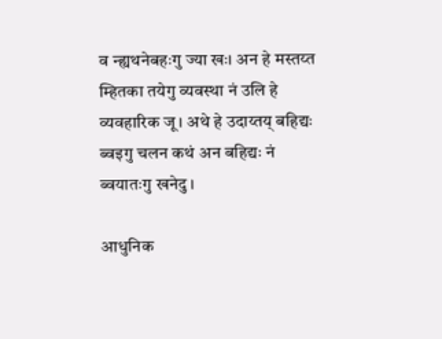व न्ह्यथनेबहःगु ज्या खः। अन हे मस्तय्त म्हितका तयेगु व्यवस्था नं उलि हे व्यवहारिक जू। अथे हे उदाय्तय् बहिद्यः ब्वइगु चलन कथं अन बहिद्यः नं ब्वयातःगु खनेदु ।

आधुनिक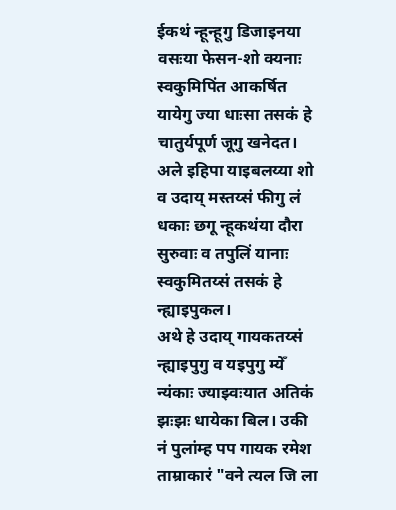ईकथं न्हून्हूगु डिजाइनया वसःया फेसन-शो क्यनाः स्वकुमिपिंत आकर्षित यायेगु ज्या धाःसा तसकं हे चातुर्यपूर्ण जूगु खनेदत। अले इहिपा याइबलय्या शो व उदाय् मस्तय्सं फीगु लं धकाः छगू न्हूकथंया दौरा सुरुवाः व तपुलिं यानाः स्वकुमितय्सं तसकं हे न्ह्याइपुकल।
अथे हे उदाय् गायकतय्सं न्ह्याइपुगु व यइपुगु म्येँ न्यंकाः ज्याझ्वःयात अतिकं झःझः धायेका बिल। उकी नं पुलांम्ह पप गायक रमेश ताम्राकारं "वने त्यल जि ला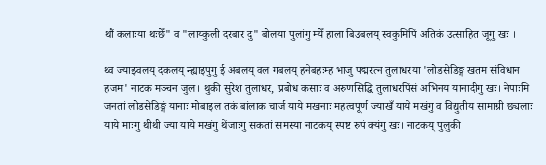थौं कलाःया थःछेँ" व "लाय्कुली दरबार दु" बोलया पुलांगु म्येँ हाला बिउबलय् स्वकुमिपिं अतिकं उत्साहित जूगु खः ।

थ्व ज्याझ्वलय् दकलय् न्ह्याइपुगु ई अबलय् वल गबलय् हनेबहःम्ह भाजु पद्मरत्न तुलाधरया 'लोडसेडिङ्ग खतम संविधान हजम' नाटक मञ्चन जुल। थुकी सुरेश तुलाधर, प्रबोध कसाः व अरुणसिद्धि तुलाधरपिंसं अभिनय यानादीगु खः। नेपाःमि जनतां लोडसेडिङ्गं यानाः मोबाइल तकं बांलाक चार्ज याये मखनाः महत्वपूर्ण ज्याखँ याये मखंगु व विद्युतीय सामाग्री छ्यलाः याये माःगु थीथी ज्या याये मखंगु थेंजाःगु सकतां समस्या नाटकय् स्पष्ट रुपं क्यंगु खः। नाटकय् पुलुकी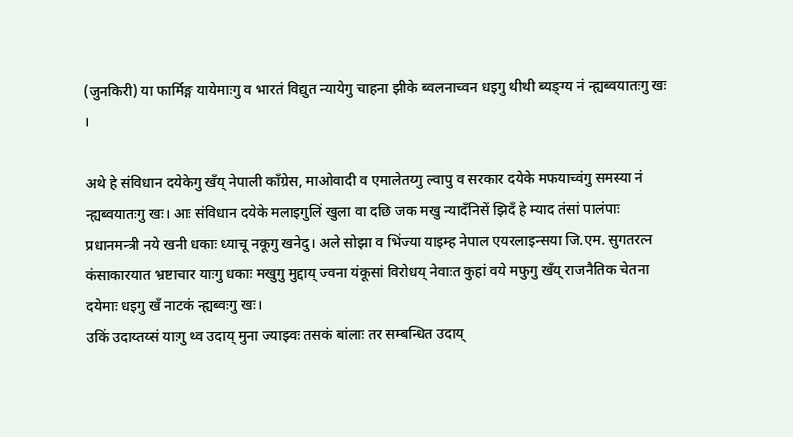(जुनकिरी) या फार्मिङ्ग यायेमाःगु व भारतं विद्युत न्यायेगु चाहना झीके ब्वलनाच्वन धइगु थीथी ब्यङ्ग्य नं न्ह्यब्वयातःगु खः ।

अथे हे संविधान दयेकेगु खँय् नेपाली काँग्रेस, माओवादी व एमालेतय्गु ल्वापु व सरकार दयेके मफयाच्वंगु समस्या नं न्ह्यब्वयातःगु खः। आः संविधान दयेके मलाइगुलिं खुला वा दछि जक मखु न्यादँनिसें झिदँ हे म्याद तंसां पालंपाः प्रधानमन्त्री नये खनी धकाः ध्याचू नकूगु खनेदु। अले सोझा व भिंज्या याइम्ह नेपाल एयरलाइन्सया जि.एम. सुगतरत्न कंसाकारयात भ्रष्टाचार याःगु धकाः मखुगु मुद्दाय् ज्वना यंकूसां विरोधय् नेवाःत कुहां वये मफुगु खँय् राजनैतिक चेतना दयेमाः धइगु खँ नाटकं न्ह्यब्वःगु खः।
उकिं उदाय्तय्सं याःगु थ्व उदाय् मुना ज्याझ्वः तसकं बांलाः तर सम्बन्धित उदाय्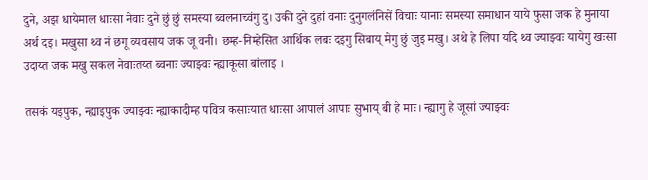दुने, अझ धायेमाल धाःसा नेवाः दुने छुं छुं समस्या ब्वलनाच्वंगु दु। उकी दुने दुहां वनाः दुनुगलंनिसें विचाः यानाः समस्या समाधान याये फुसा जक हे मुनाया अर्थ दइ। मखुसा थ्व नं छगू व्यवसाय जक जू वनी। छम्ह-निम्हेसित आर्थिक लबः दइगु सिबाय् मेगु छुं जुइ मखु। अथे हे लिपा यदि थ्व ज्याझ्वः यायेगु खःसा उदाय्त जक मखु सकल नेवाःतय्त ब्वनाः ज्याझ्वः न्ह्याकूसा बांलाइ ।

तसकं यइपुक, न्ह्याइपुक ज्याझ्वः न्ह्याकादीम्ह पवित्र कसाःयात धाःसा आपालं आपाः सुभाय् बी हे माः। न्ह्यागु हे जूसां ज्याझ्वः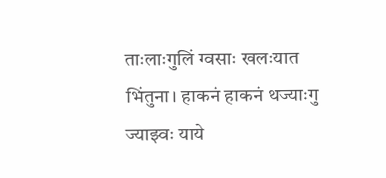ताःलाःगुलिं ग्वसाः खलःयात भिंतुना। हाकनं हाकनं थज्याःगु ज्याझ्वः याये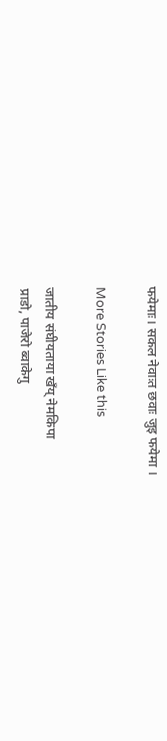फयेमाः। सकल नेवाःत छवाः जुइ फयेमा ।

More Stories Like this

जातीय संघीयताया खँय् नेमकिपा
प्राडो, पाजेरो ब्वाकेगु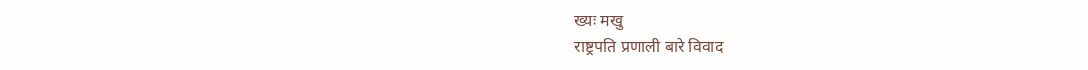ख्यः मखु
राष्ट्रपति प्रणाली बारे विवाद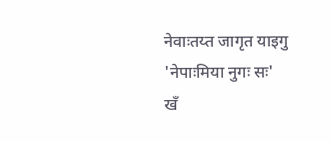नेवाःतय्त जागृत याइगु 'नेपाःमिया नुगः सः'
खँ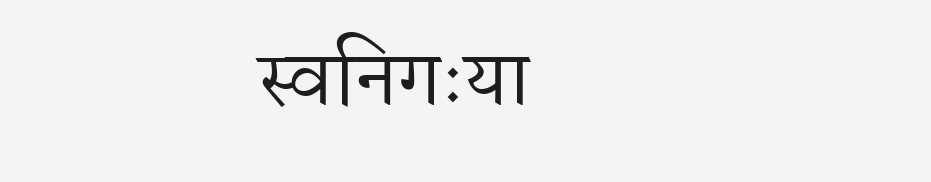स्वनिगःया